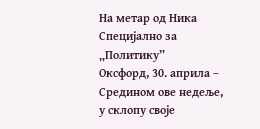На метар од Ника
Специјално за „Политику”
Оксфорд, 30. априла – Средином ове недеље, у склопу своје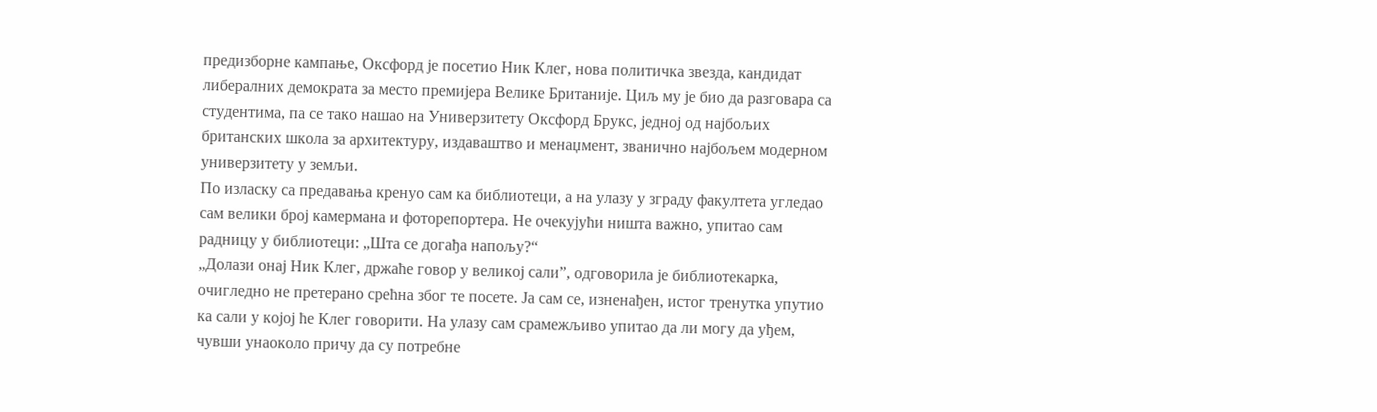предизборне кампање, Оксфорд је посетио Ник Клег, нова политичка звезда, кандидат либералних демократа за место премијера Велике Британије. Циљ му је био да разговара са студентима, па се тако нашао на Универзитету Оксфорд Брукс, једној од најбољих британских школа за архитектуру, издаваштво и менаџмент, званично најбољем модерном универзитету у земљи.
По изласку са предавања кренуо сам ка библиотеци, а на улазу у зграду факултета угледао сам велики број камермана и фоторепортера. Не очекујући ништа важно, упитао сам радницу у библиотеци: „Шта се догађа напољу?“
„Долази онај Ник Клег, држаће говор у великој сали”, одговорила је библиотекарка, очигледно не претерано срећна због те посете. Ја сам се, изненађен, истог тренутка упутио ка сали у којој ће Клег говорити. На улазу сам срамежљиво упитао да ли могу да уђем, чувши унаоколо причу да су потребне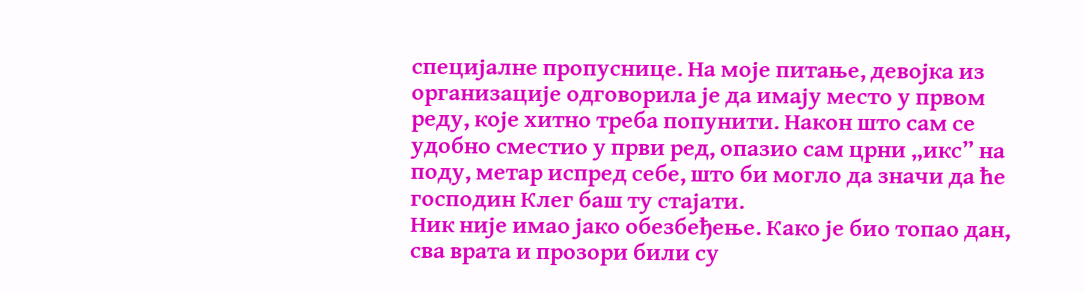специјалне пропуснице. На моје питање, девојка из организације одговорила је да имају место у првом реду, које хитно треба попунити. Након што сам се удобно сместио у први ред, опазио сам црни „икс” на поду, метар испред себе, што би могло да значи да ће господин Клег баш ту стајати.
Ник није имао јако обезбеђење. Како је био топао дан, сва врата и прозори били су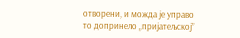отворени, и можда је управо то допринело „пријатељској”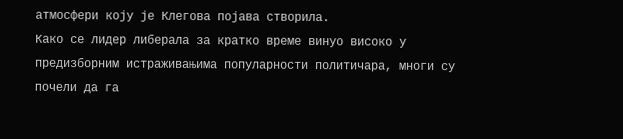атмосфери коју је Клегова појава створила.
Како се лидер либерала за кратко време винуо високо у предизборним истраживањима популарности политичара, многи су почели да га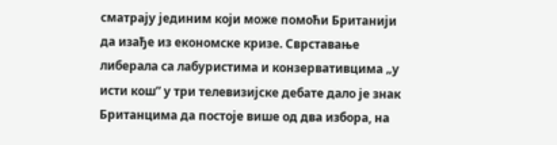сматрају јединим који може помоћи Британији да изађе из економске кризе. Сврставање либерала са лабуристима и конзервативцима „у исти кош” у три телевизијске дебате дало је знак Британцима да постоје више од два избора, на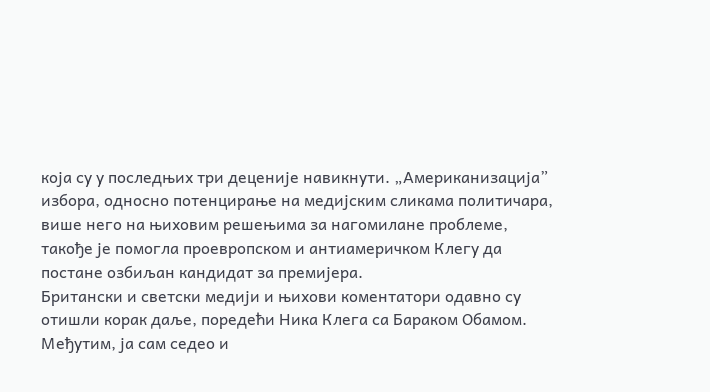која су у последњих три деценије навикнути. „Американизација” избора, односно потенцирање на медијским сликама политичара, више него на њиховим решењима за нагомилане проблеме, такође је помогла проевропском и антиамеричком Клегу да постане озбиљан кандидат за премијера.
Британски и светски медији и њихови коментатори одавно су отишли корак даље, поредећи Ника Клега са Бараком Обамом. Међутим, ја сам седео и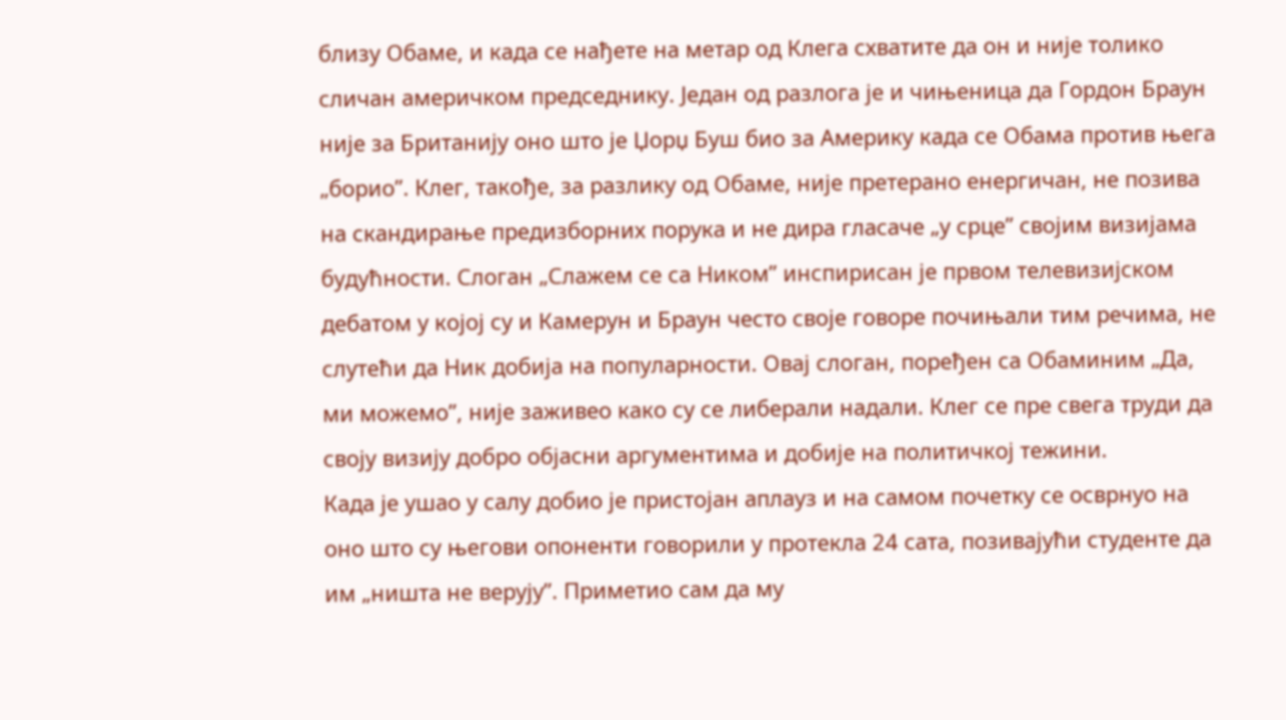близу Обаме, и када се нађете на метар од Клега схватите да он и није толико сличан америчком председнику. Један од разлога је и чињеница да Гордон Браун није за Британију оно што је Џорџ Буш био за Америку када се Обама против њега „борио”. Клег, такође, за разлику од Обаме, није претерано енергичан, не позива на скандирање предизборних порука и не дира гласаче „у срце” својим визијама будућности. Слоган „Слажем се са Ником” инспирисан је првом телевизијском дебатом у којој су и Камерун и Браун често своје говоре почињали тим речима, не слутећи да Ник добија на популарности. Овај слоган, поређен са Обаминим „Да, ми можемо”, није заживео како су се либерали надали. Клег се пре свега труди да своју визију добро објасни аргументима и добије на политичкој тежини.
Када је ушао у салу добио је пристојан аплауз и на самом почетку се осврнуо на оно што су његови опоненти говорили у протекла 24 сата, позивајући студенте да им „ништа не верују”. Приметио сам да му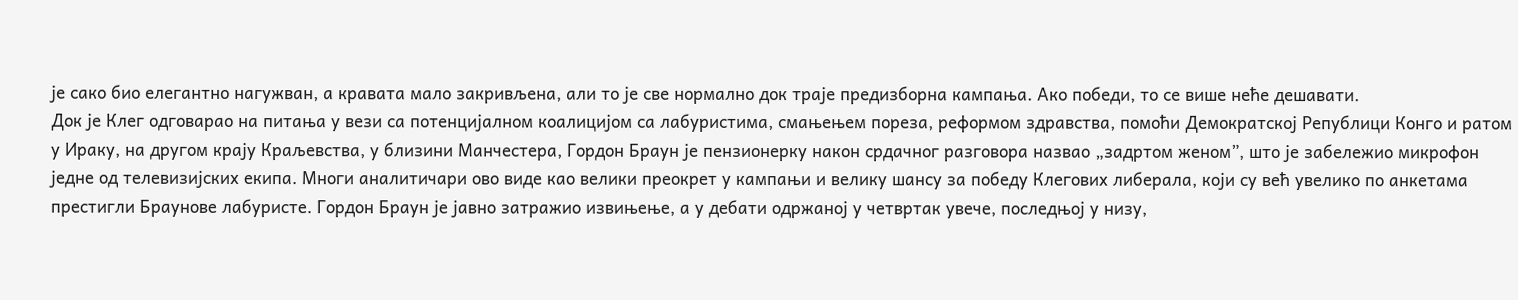је сако био елегантно нагужван, а кравата мало закривљена, али то је све нормално док траје предизборна кампања. Ако победи, то се више неће дешавати.
Док је Клег одговарао на питања у вези са потенцијалном коалицијом са лабуристима, смањењем пореза, реформом здравства, помоћи Демократској Републици Конго и ратом у Ираку, на другом крају Краљевства, у близини Манчестера, Гордон Браун је пензионерку након срдачног разговора назвао „задртом женом”, што је забележио микрофон једне од телевизијских екипа. Многи аналитичари ово виде као велики преокрет у кампањи и велику шансу за победу Клегових либерала, који су већ увелико по анкетама престигли Браунове лабуристе. Гордон Браун је јавно затражио извињење, а у дебати одржаној у четвртак увече, последњој у низу,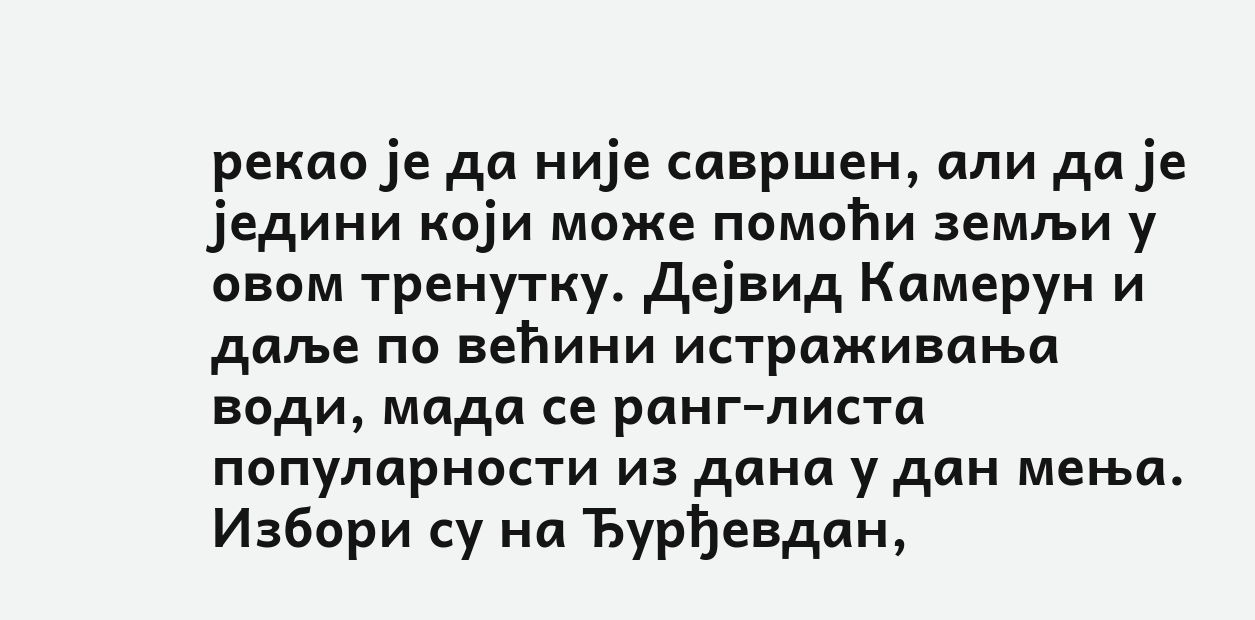рекао је да није савршен, али да је једини који може помоћи земљи у овом тренутку. Дејвид Камерун и даље по већини истраживања води, мада се ранг-листа популарности из дана у дан мења.
Избори су на Ђурђевдан,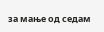за мање од седам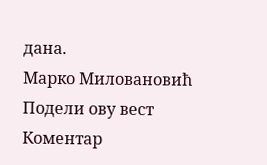дана.
Марко Миловановић
Подели ову вест
Комeнтар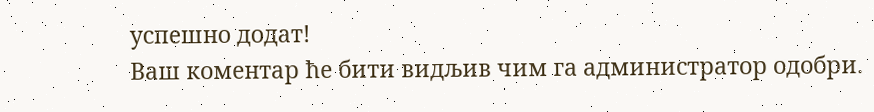успeшно додат!
Ваш комeнтар ћe бити видљив чим га администратор одобри.